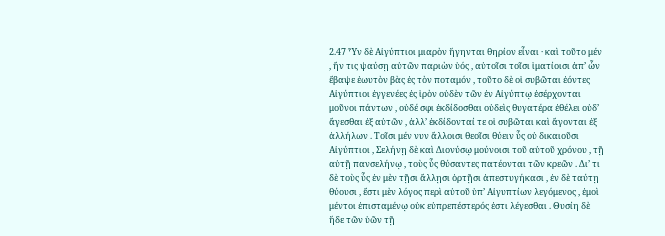2.47 Ὗν δὲ Αἰγύπτιοι μιαρὸν ἥγηνται θηρίον εἶναι · καὶ τοῦτο μέν , ἤν τις ψαύσῃ αὐτῶν παριὼν ὑός , αὐτοῖσι τοῖσι ἱματίοισι ἀπ’ ὦν ἔβαψε ἑωυτὸν βὰς ἐς τὸν ποταμόν , τοῦτο δὲ οἱ συβῶται ἐόντες Αἰγύπτιοι ἐγγενέες ἐς ἱρὸν οὐδὲν τῶν ἐν Αἰγύπτῳ ἐσέρχονται μοῦνοι πάντων , οὐδέ σφι ἐκδίδοσθαι οὐδεὶς θυγατέρα ἐθέλει οὐδ’ ἄγεσθαι ἐξ αὐτῶν , ἀλλ’ ἐκδίδονταί τε οἱ συβῶται καὶ ἄγονται ἐξ ἀλλήλων . Τοῖσι μέν νυν ἄλλοισι θεοῖσι θύειν ὗς οὐ δικαιοῦσι Αἰγύπτιοι , Σελήνῃ δὲ καὶ Διονύσῳ μούνοισι τοῦ αὐτοῦ χρόνου , τῇ αὐτῇ πανσελήνῳ , τοὺς ὗς θύσαντες πατέονται τῶν κρεῶν . Δι’ τι δὲ τοὺς ὗς ἐν μὲν τῇσι ἄλλῃσι ὁρτῇσι ἀπεστυγήκασι , ἐν δὲ ταύτῃ θύουσι , ἔστι μὲν λόγος περὶ αὐτοῦ ὑπ’ Αἰγυπτίων λεγόμενος , ἐμοὶ μέντοι ἐπισταμένῳ οὐκ εὐπρεπέστερός ἐστι λέγεσθαι . Θυσίη δὲ ἥδε τῶν ὑῶν τῇ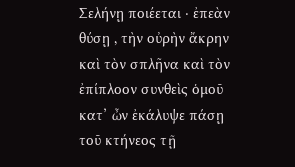Σελήνῃ ποιέεται · ἐπεὰν θύσῃ , τὴν οὐρὴν ἄκρην καὶ τὸν σπλῆνα καὶ τὸν ἐπίπλοον συνθεὶς ὁμοῦ κατ’ ὦν ἐκάλυψε πάσῃ τοῦ κτήνεος τῇ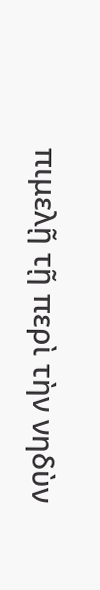πιμελῇ τῇ περὶ τὴν νηδὺν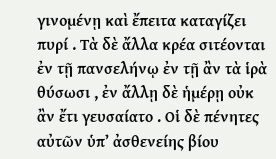γινομένῃ καὶ ἔπειτα καταγίζει πυρί . Τὰ δὲ ἄλλα κρέα σιτέονται ἐν τῇ πανσελήνῳ ἐν τῇ ἂν τὰ ἱρὰ θύσωσι , ἐν ἄλλῃ δὲ ἡμέρῃ οὐκ ἂν ἔτι γευσαίατο . Οἱ δὲ πένητες αὐτῶν ὑπ’ ἀσθενείης βίου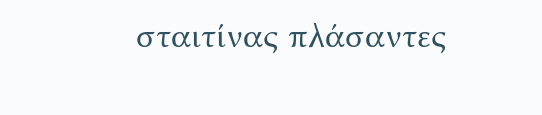σταιτίνας πλάσαντες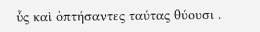ὗς καὶ ὀπτήσαντες ταύτας θύουσι .